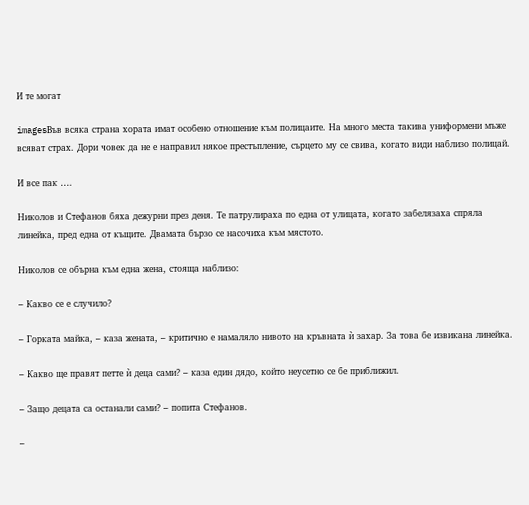И те могат

imagesВъв всяка страна хората имат особено отношение към полицаите. На много места такива униформени мъже всяват страх. Дори човек да не е направил някое престъпление, сърцето му се свива, когато види наблизо полицай.

И все пак ….

Николов и Стефанов бяха дежурни през деня. Те патрулираха по една от улицата, когато забелязаха спряла линейка, пред една от къщите. Двамата бързо се насочиха към мястото.

Николов се обърна към една жена, стояща наблизо:

– Какво се е случило?

– Горката майка, – каза жената, – критично е намаляло нивото на кръвната ѝ захар. За това бе извикана линейка.

– Какво ще правят петте ѝ деца сами? – каза един дядо, който неусетно се бе приближил.

– Защо децата са останали сами? – попита Стефанов.

–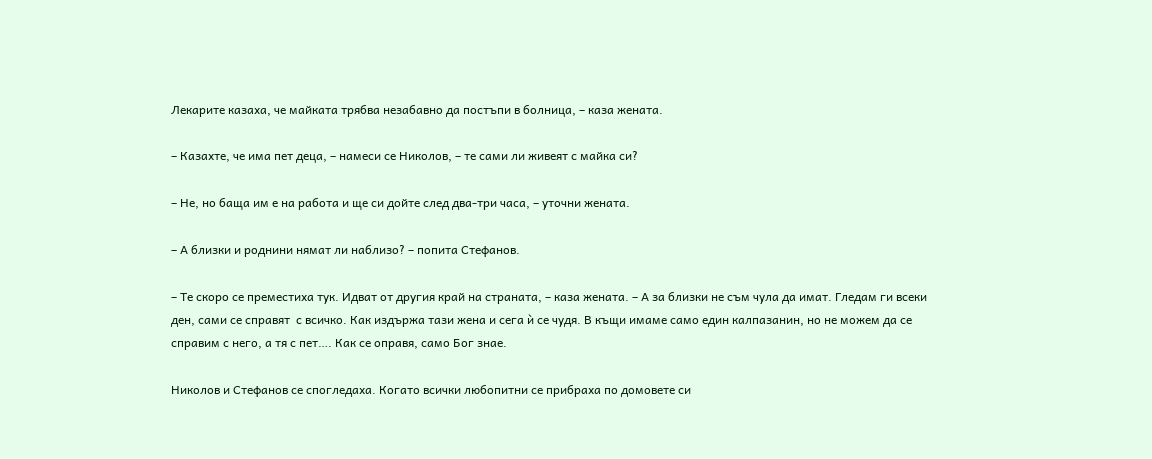Лекарите казаха, че майката трябва незабавно да постъпи в болница, – каза жената.

– Казахте, че има пет деца, – намеси се Николов, – те сами ли живеят с майка си?

– Не, но баща им е на работа и ще си дойте след два-три часа, – уточни жената.

– А близки и роднини нямат ли наблизо? – попита Стефанов.

– Те скоро се преместиха тук. Идват от другия край на страната, – каза жената. – А за близки не съм чула да имат. Гледам ги всеки ден, сами се справят  с всичко. Как издържа тази жена и сега ѝ се чудя. В къщи имаме само един калпазанин, но не можем да се справим с него, а тя с пет…. Как се оправя, само Бог знае.

Николов и Стефанов се спогледаха. Когато всички любопитни се прибраха по домовете си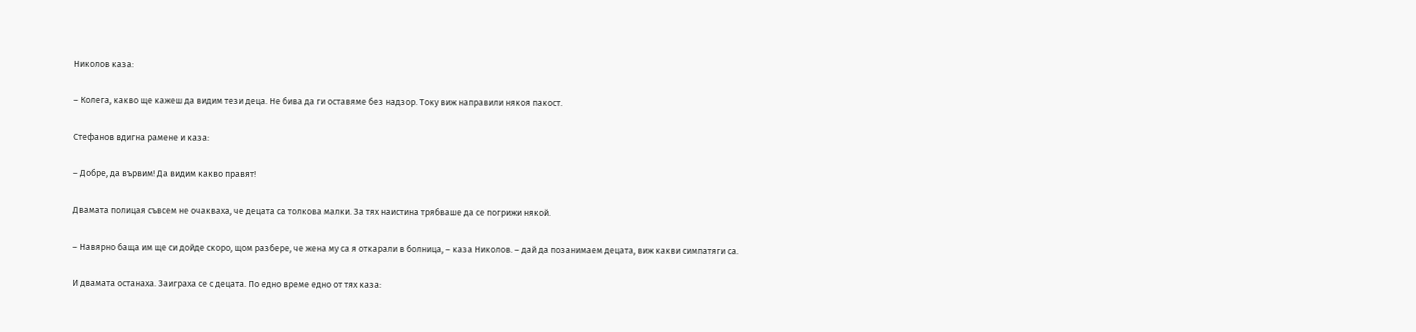Николов каза:

– Колега, какво ще кажеш да видим тези деца. Не бива да ги оставяме без надзор. Току виж направили някоя пакост.

Стефанов вдигна рамене и каза:

– Добре, да вървим! Да видим какво правят!

Двамата полицая съвсем не очакваха, че децата са толкова малки. За тях наистина трябваше да се погрижи някой.

– Навярно баща им ще си дойде скоро, щом разбере, че жена му са я откарали в болница, – каза Николов. – дай да позанимаем децата, виж какви симпатяги са.

И двамата останаха. Заиграха се с децата. По едно време едно от тях каза: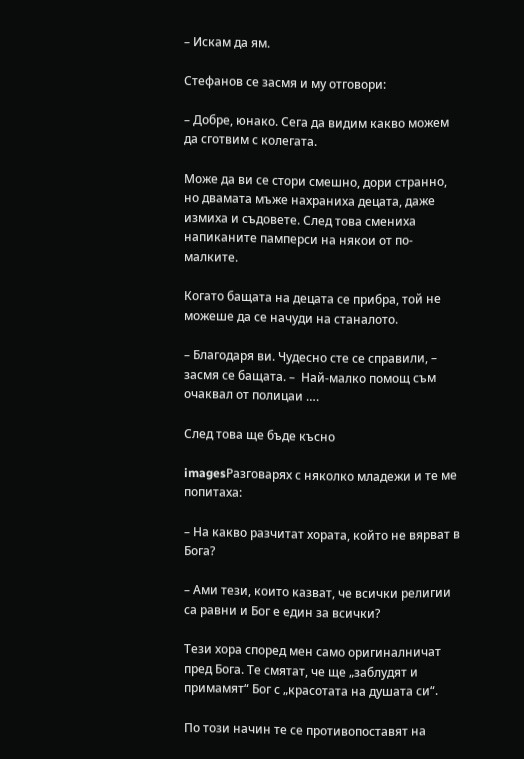– Искам да ям.

Стефанов се засмя и му отговори:

– Добре, юнако. Сега да видим какво можем да сготвим с колегата.

Може да ви се стори смешно, дори странно, но двамата мъже нахраниха децата, даже измиха и съдовете. След това смениха напиканите памперси на някои от по-малките.

Когато бащата на децата се прибра, той не можеше да се начуди на станалото.

– Благодаря ви. Чудесно сте се справили, – засмя се бащата. –  Най-малко помощ съм очаквал от полицаи ….

След това ще бъде късно

imagesРазговарях с няколко младежи и те ме попитаха:

– На какво разчитат хората, който не вярват в Бога?

– Ами тези, които казват, че всички религии са равни и Бог е един за всички?

Тези хора според мен само оригиналничат пред Бога. Те смятат, че ще „заблудят и примамят“ Бог с „красотата на душата си“.

По този начин те се противопоставят на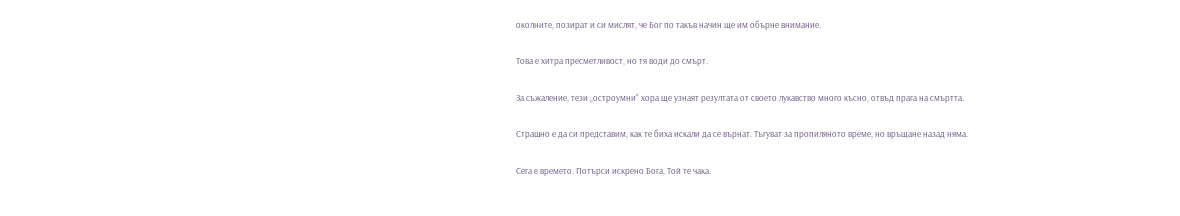околните, позират и си мислят, че Бог по такъв начин ще им обърне внимание.

Това е хитра пресметливост, но тя води до смърт.

За съжаление, тези „остроумни“ хора ще узнаят резултата от своето лукавство много късно, отвъд прага на смъртта.

Страшно е да си представим, как те биха искали да се върнат. Тъгуват за пропиляното време, но връщане назад няма.

Сега е времето. Потърси искрено Бога, Той те чака.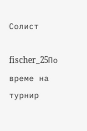Солист

fischer_25По време на турнир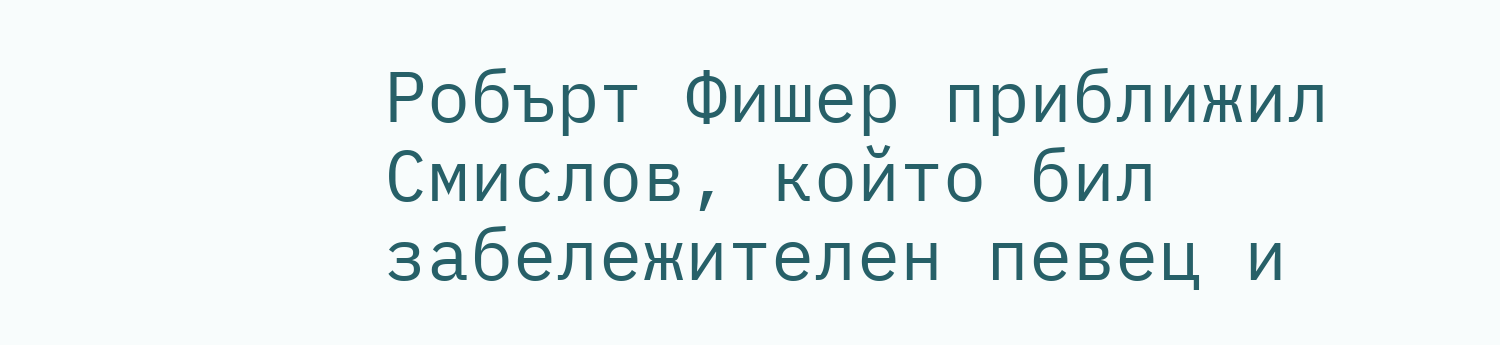Робърт Фишер приближил Смислов, който бил забележителен певец и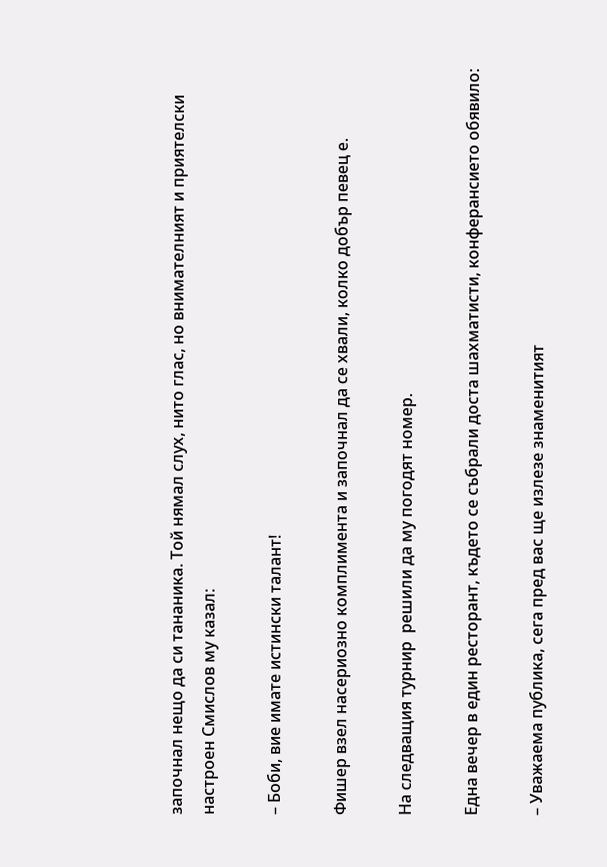започнал нещо да си тананика. Той нямал слух, нито глас, но внимателният и приятелски настроен Смислов му казал:

– Боби, вие имате истински талант!

Фишер взел насериозно комплимента и започнал да се хвали, колко добър певец е.

На следващия турнир  решили да му погодят номер.

Една вечер в един ресторант, където се събрали доста шахматисти, конферансието обявило:

– Уважаема публика, сега пред вас ще излезе знаменитият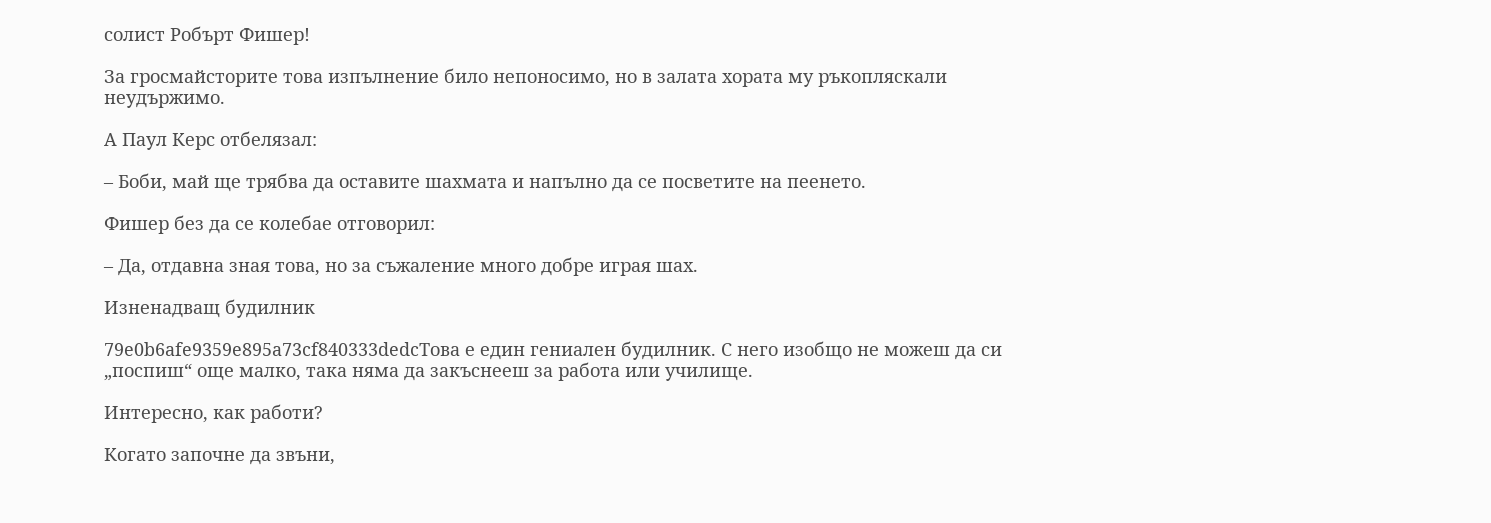солист Робърт Фишер!

За гросмайсторите това изпълнение било непоносимо, но в залата хората му ръкопляскали неудържимо.

А Паул Керс отбелязал:

– Боби, май ще трябва да оставите шахмата и напълно да се посветите на пеенето.

Фишер без да се колебае отговорил:

– Да, отдавна зная това, но за съжаление много добре играя шах.

Изненадващ будилник

79e0b6afe9359e895a73cf840333dedcТова е един гениален будилник. С него изобщо не можеш да си „поспиш“ още малко, така няма да закъснееш за работа или училище.

Интересно, как работи?

Когато започне да звъни,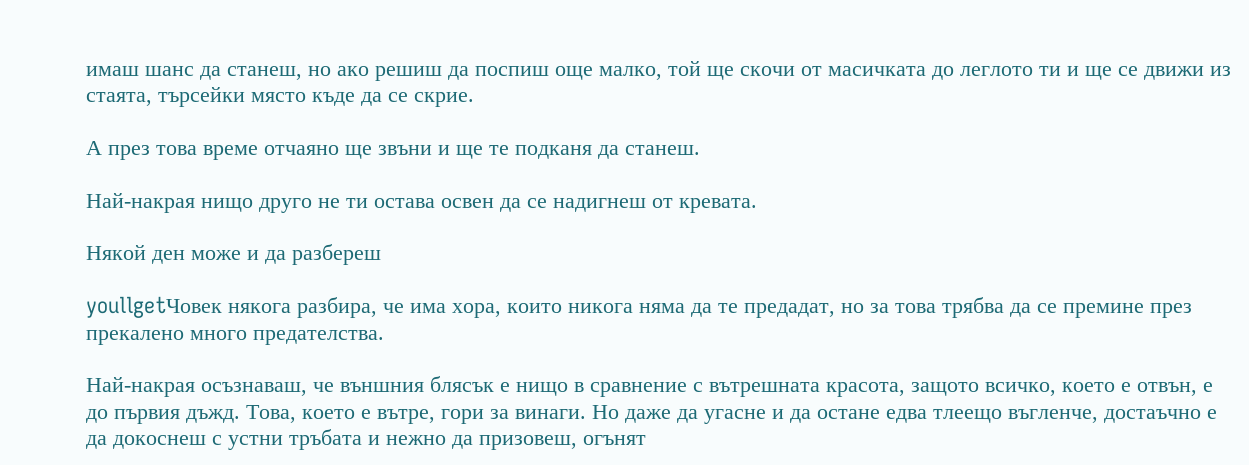имаш шанс да станеш, но ако решиш да поспиш още малко, той ще скочи от масичката до леглото ти и ще се движи из стаята, търсейки място къде да се скрие.

А през това време отчаяно ще звъни и ще те подканя да станеш.

Най-накрая нищо друго не ти остава освен да се надигнеш от кревата.

Някой ден може и да разбереш

youllgetЧовек някога разбира, че има хора, които никога няма да те предадат, но за това трябва да се премине през прекалено много предателства.

Най-накрая осъзнаваш, че външния блясък е нищо в сравнение с вътрешната красота, защото всичко, което е отвън, е до първия дъжд. Това, което е вътре, гори за винаги. Но даже да угасне и да остане едва тлеещо въгленче, достаъчно е да докоснеш с устни тръбата и нежно да призовеш, огънят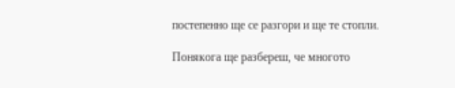постепенно ще се разгори и ще те стопли.

Понякога ще разбереш, че многото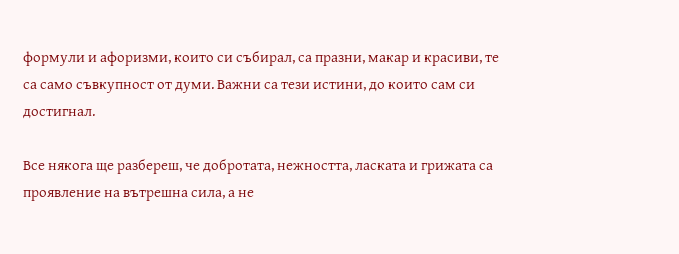формули и афоризми, които си събирал, са празни, макар и красиви, те са само съвкупност от думи. Важни са тези истини, до които сам си достигнал.

Все някога ще разбереш, че добротата, нежността, ласката и грижата са проявление на вътрешна сила, а не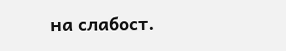на слабост.